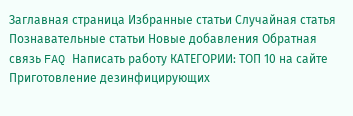Заглавная страница Избранные статьи Случайная статья Познавательные статьи Новые добавления Обратная связь FAQ Написать работу КАТЕГОРИИ: ТОП 10 на сайте Приготовление дезинфицирующих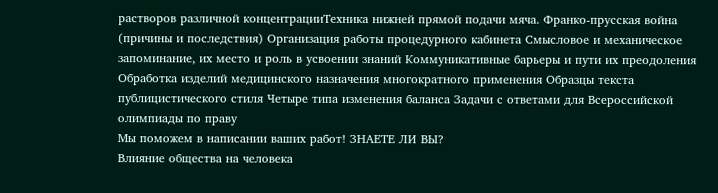растворов различной концентрацииТехника нижней прямой подачи мяча. Франко-прусская война (причины и последствия) Организация работы процедурного кабинета Смысловое и механическое запоминание, их место и роль в усвоении знаний Коммуникативные барьеры и пути их преодоления Обработка изделий медицинского назначения многократного применения Образцы текста публицистического стиля Четыре типа изменения баланса Задачи с ответами для Всероссийской олимпиады по праву
Мы поможем в написании ваших работ! ЗНАЕТЕ ЛИ ВЫ?
Влияние общества на человека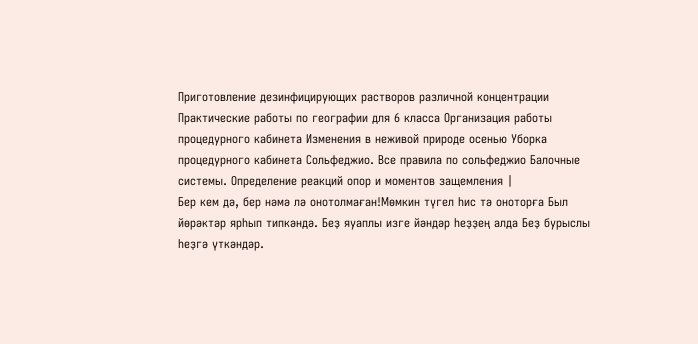Приготовление дезинфицирующих растворов различной концентрации Практические работы по географии для 6 класса Организация работы процедурного кабинета Изменения в неживой природе осенью Уборка процедурного кабинета Сольфеджио. Все правила по сольфеджио Балочные системы. Определение реакций опор и моментов защемления |
Бер кем дә, бер нәмә лә онотолмаған!Мөмкин түгел һис тә оноторға Был йөрәктәр ярһып типкәндә. Беҙ яуаплы изге йәндәр һеҙҙең алда Беҙ бурыслы һеҙгә үткәндәр.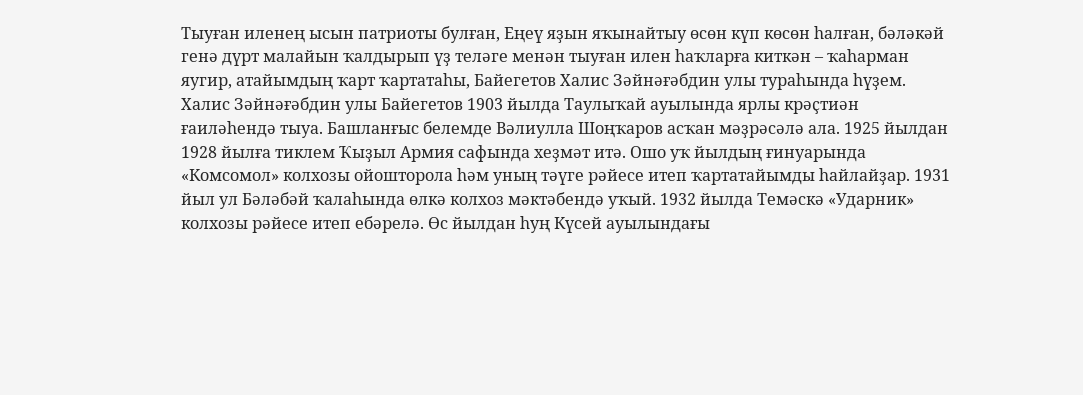Тыуған иленең ысын патриоты булған, Еңеү яҙын яҡынайтыу өсөн күп көсөн һалған, бәләкәй генә дүрт малайын ҡалдырып үҙ теләге менән тыуған илен һаҡларға киткән – ҡаһарман яугир, атайымдың ҡарт ҡартатаһы, Байегетов Халис Зәйнәғәбдин улы тураһында һүҙем. Халис Зәйнәғәбдин улы Байегетов 1903 йылда Таулыҡай ауылында ярлы крәҫтиән ғаиләһендә тыуа. Башланғыс белемде Вәлиулла Шоңҡаров асҡан мәҙрәсәлә ала. 1925 йылдан 1928 йылға тиклем Ҡыҙыл Армия сафында хеҙмәт итә. Ошо уҡ йылдың ғинуарында «Комсомол» колхозы ойошторола һәм уның тәүге рәйесе итеп ҡартатайымды һайлайҙар. 1931 йыл ул Бәләбәй ҡалаһында өлкә колхоз мәктәбендә уҡый. 1932 йылда Темәскә «Ударник» колхозы рәйесе итеп ебәрелә. Өс йылдан һуң Күсей ауылындағы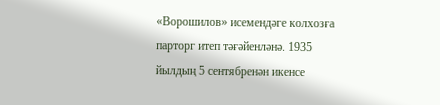«Ворошилов» исемендәге колхозға парторг итеп тәғәйенләнә. 1935 йылдың 5 сентябренән икенсе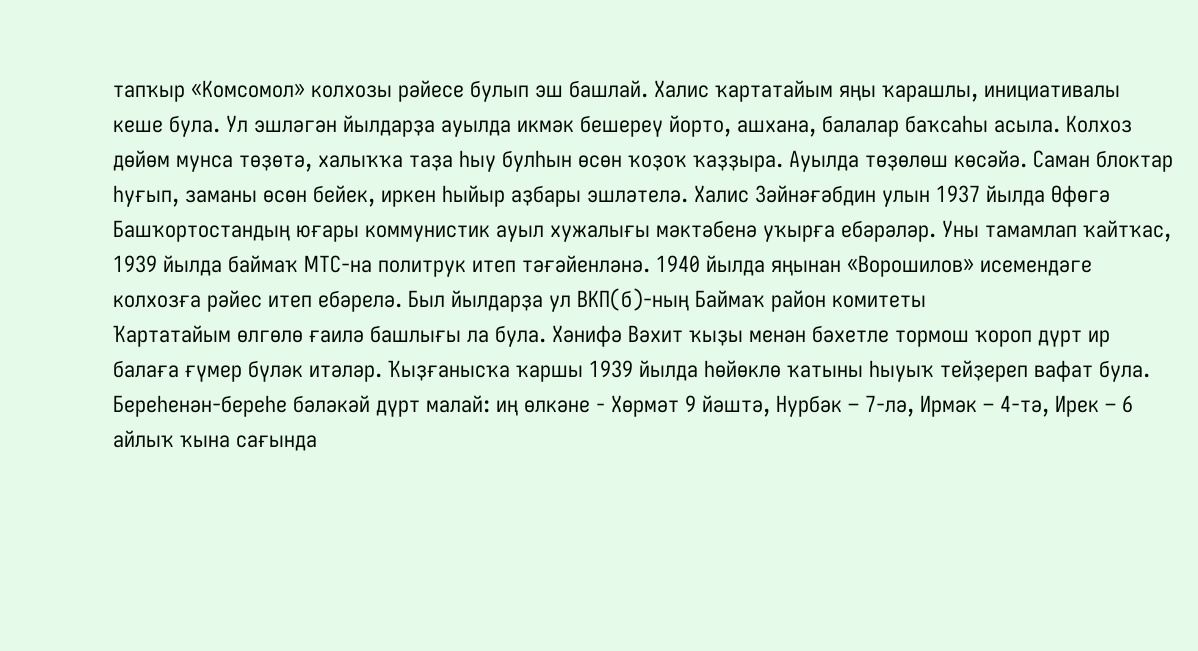тапҡыр «Комсомол» колхозы рәйесе булып эш башлай. Халис ҡартатайым яңы ҡарашлы, инициативалы кеше була. Ул эшләгән йылдарҙа ауылда икмәк бешереү йорто, ашхана, балалар баҡсаһы асыла. Колхоз дөйөм мунса төҙөтә, халыҡҡа таҙа һыу булһын өсөн ҡоҙоҡ ҡаҙҙыра. Ауылда төҙөлөш көсәйә. Саман блоктар һуғып, заманы өсөн бейек, иркен һыйыр аҙбары эшләтелә. Халис Зәйнәғәбдин улын 1937 йылда Өфөгә Башҡортостандың юғары коммунистик ауыл хужалығы мәктәбенә уҡырға ебәрәләр. Уны тамамлап ҡайтҡас, 1939 йылда баймаҡ МТС-на политрук итеп тәғәйенләнә. 1940 йылда яңынан «Ворошилов» исемендәге колхозға рәйес итеп ебәрелә. Был йылдарҙа ул ВКП(б)-ның Баймаҡ район комитеты
Ҡартатайым өлгөлө ғаилә башлығы ла була. Хәнифә Вәхит ҡыҙы менән бәхетле тормош ҡороп дүрт ир балаға ғүмер бүләк итәләр. Ҡыҙғанысҡа ҡаршы 1939 йылда һөйөклө ҡатыны һыуыҡ тейҙереп вафат була. Береһенән-береһе бәләкәй дүрт малай: иң өлкәне - Хөрмәт 9 йәштә, Нурбәк – 7-лә, Ирмәк – 4-тә, Ирек – 6 айлыҡ ҡына сағында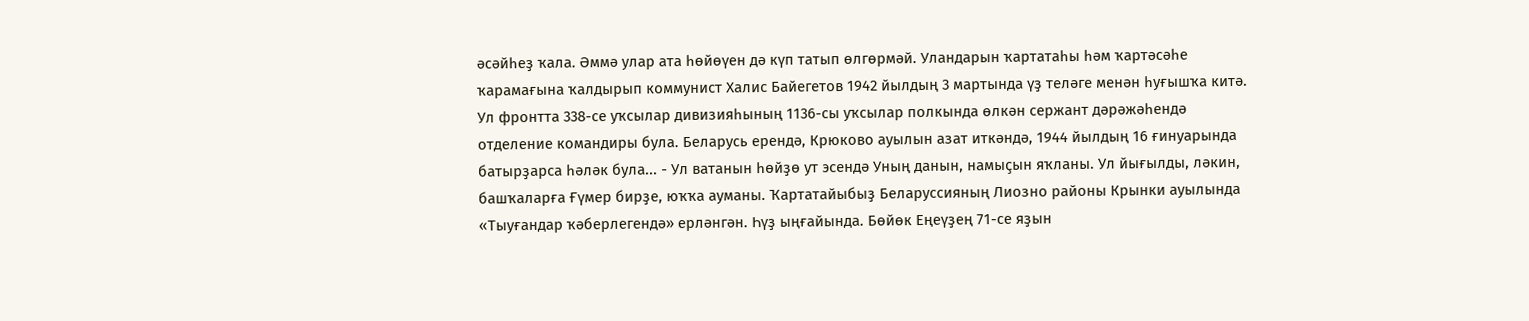әсәйһеҙ ҡала. Әммә улар ата һөйөүен дә күп татып өлгөрмәй. Уландарын ҡартатаһы һәм ҡартәсәһе ҡарамағына ҡалдырып коммунист Халис Байегетов 1942 йылдың 3 мартында үҙ теләге менән һуғышҡа китә. Ул фронтта 338-се уҡсылар дивизияһының 1136-сы уҡсылар полкында өлкән сержант дәрәжәһендә отделение командиры була. Беларусь ерендә, Крюково ауылын азат иткәндә, 1944 йылдың 16 ғинуарында батырҙарса һәләк була... - Ул ватанын һөйҙө ут эсендә Уның данын, намыҫын яҡланы. Ул йығылды, ләкин, башҡаларға Ғүмер бирҙе, юҡҡа ауманы. Ҡартатайыбыҙ Беларуссияның Лиозно районы Крынки ауылында «Тыуғандар ҡәберлегендә» ерләнгән. Һүҙ ыңғайында. Бөйөк Еңеүҙең 71-се яҙын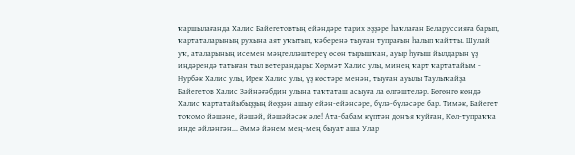ҡаршылағанда Халис Байегетовтың ейәндәре тарих эҙҙәре һаҡлаған Беларуссияға барып, ҡартаталарының рухына аят уҡытып, ҡәберенә тыуған тупрағын һалып ҡайтты. Шулай уҡ, аталарының исемен мәңгелләштереү өсөн тырышҡан, ауыр һуғыш йылдарын үҙ иңдәрендә татыған тыл ветерандары: Хөрмәт Халис улы, минең ҡарт ҡартатайым - Нурбәк Халис улы, Ирек Халис улы, үҙ көстәре менән, тыуған ауылы Таулыҡайҙа Байегетов Халис Зәйнәғәбдин улына таҡтаташ асыуға ла өлгәштеләр. Бөгөнгө көндә Халис ҡартатайыбыҙҙың йөҙҙән ашыу ейән-ейәнсәре, бүлә-бүләсәре бар. Тимәк, Байегет тоҡомо йәшәне, йәшәй, йәшәйәсәк әле! Ата-бабам күптән донъя ҡуйған, Көл-тупраҡҡа инде әйләнгән... Әммә йәнем мең-мең быуат аша Улар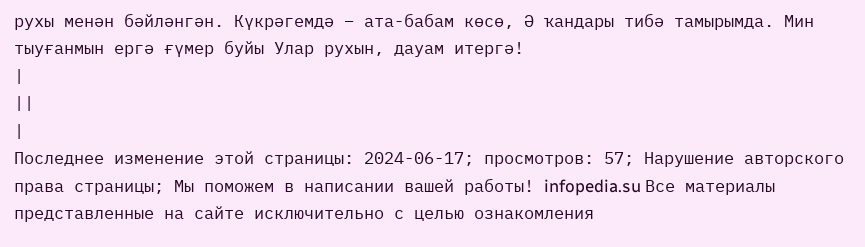рухы менән бәйләнгән. Күкрәгемдә – ата-бабам көсө, Ә ҡандары тибә тамырымда. Мин тыуғанмын ергә ғүмер буйы Улар рухын, дауам итергә!
|
||
|
Последнее изменение этой страницы: 2024-06-17; просмотров: 57; Нарушение авторского права страницы; Мы поможем в написании вашей работы! infopedia.su Все материалы представленные на сайте исключительно с целью ознакомления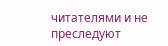читателями и не преследуют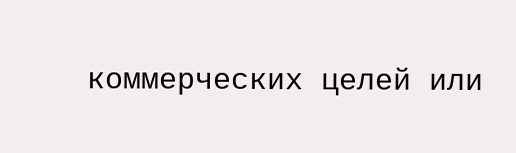коммерческих целей или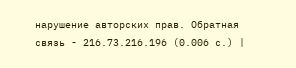нарушение авторских прав. Обратная связь - 216.73.216.196 (0.006 с.) |